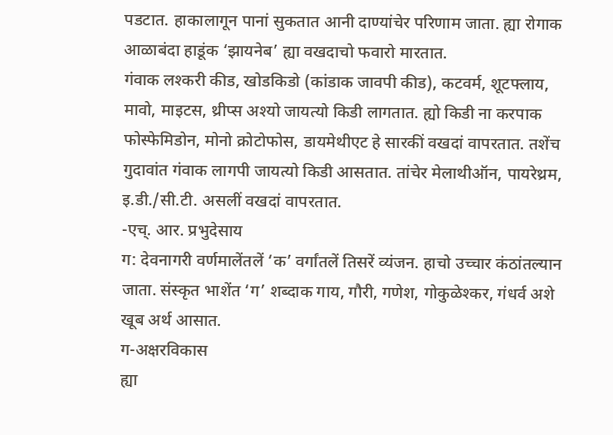पडटात. हाकालागून पानां सुकतात आनी दाण्यांचेर परिणाम जाता. ह्या रोगाक आळाबंदा हाडूंक ‘झायनेब’ ह्या वखदाचो फवारो मारतात.
गंवाक लश्करी कीड, खोडकिडो (कांडाक जावपी कीड), कटवर्म, शूटफ्लाय, मावो, माइटस, थ्रीप्स अश्यो जायत्यो किडी लागतात. ह्यो किडी ना करपाक फोस्फेमिडोन, मोनो क्रोटोफोस, डायमेथीएट हे सारकीं वखदां वापरतात. तशेंच गुदावांत गंवाक लागपी जायत्यो किडी आसतात. तांचेर मेलाथीऑन, पायरेथ्रम, इ.डी./सी.टी. असलीं वखदां वापरतात.
-एच्. आर. प्रभुदेसाय
ग: देवनागरी वर्णमालेंतलें ‘क’ वर्गांतलें तिसरें व्यंजन. हाचो उच्चार कंठांतल्यान जाता. संस्कृत भाशेंत ‘ग’ शब्दाक गाय, गौरी, गणेश, गोकुळेश्कर, गंधर्व अशे खूब अर्थ आसात.
ग-अक्षरविकास
ह्या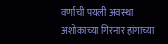वर्णाची पयली अवस्था अशोकाच्या गिरनार हांगाच्या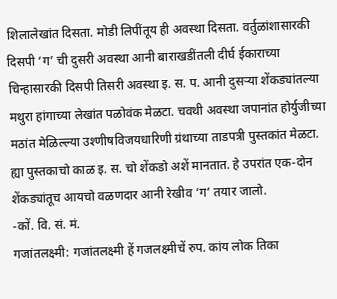शिलालेखांत दिसता. मोडी लिपींतूय ही अवस्था दिसता. वर्तुळांशासारकी दिसपी ‘ग’ ची दुसरी अवस्था आनी बाराखडींतली दीर्घ ईकाराच्या चिन्हासारकी दिसपी तिसरी अवस्था इ. स. प. आनी दुसऱ्या शेंकड्यांतल्या मथुरा हांगाच्या लेखांत पळोवंक मेळटा. चवथी अवस्था जपानांत होर्युजीच्या मठांत मेळिल्ल्या उश्णीषविजयधारिणी ग्रंथाच्या ताडपत्री पुस्तकांत मेळटा. ह्या पुस्तकाचो काळ इ. स. चो शेंकडो अशें मानतात. हे उपरांत एक-दोन शेंकड्यांतूच आयचो वळणदार आनी रेखीव ‘ग’ तयार जालो.
-कों. वि. सं. मं.
गजांतलक्ष्मी: गजांतलक्ष्मी हें गजलक्ष्मीचें रुप. कांय लोक तिका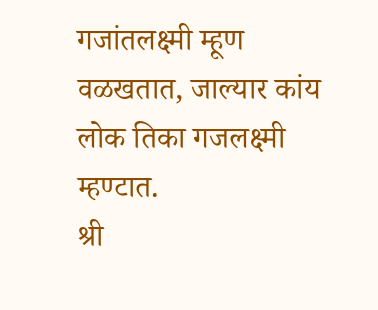गजांतलक्ष्मी म्हूण वळखतात, जाल्यार कांय लोक तिका गजलक्ष्मी म्हण्टात.
श्री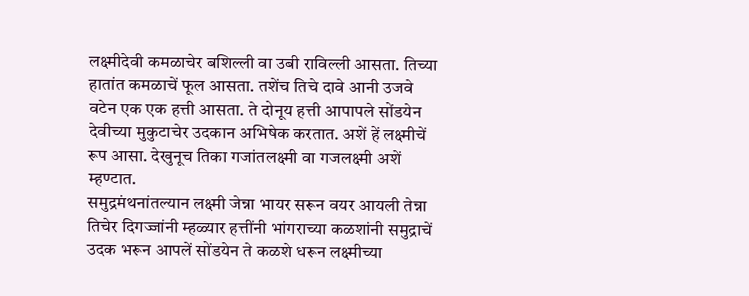लक्ष्मीदेवी कमळाचेर बशिल्ली वा उबी राविल्ली आसता. तिच्या हातांत कमळाचें फूल आसता. तशेंच तिचे दावे आनी उजवे वटेन एक एक हत्ती आसता. ते दोनूय हत्ती आपापले सोंडयेन देवीच्या मुकुटाचेर उदकान अभिषेक करतात. अशें हें लक्ष्मीचें रूप आसा. देखुनूच तिका गजांतलक्ष्मी वा गजलक्ष्मी अशें म्हण्टात.
समुद्रमंथनांतल्यान लक्ष्मी जेन्ना भायर सरून वयर आयली तेन्ना तिचेर दिगज्जांनी म्हळ्यार हत्तींनी भांगराच्या कळशांनी समुद्राचें उदक भरून आपलें सोंडयेन ते कळशे धरून लक्ष्मीच्या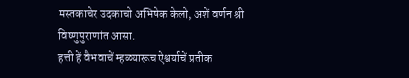मस्तकाचेर उदकाचो अभिषेक केलो, अशें वर्णन श्री विष्णुपुराणांत आसा.
हत्ती हें वैभवाचें म्हळ्यारूच ऐश्वर्याचें प्रतीक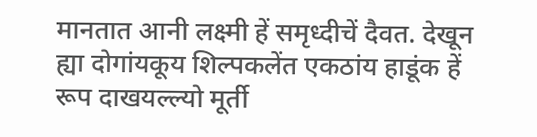मानतात आनी लक्ष्मी हें समृध्दीचें दैवत. देखून ह्या दोगांयकूय शिल्पकलेंत एकठांय हाडूंक हें रूप दाखयल्ल्यो मूर्ती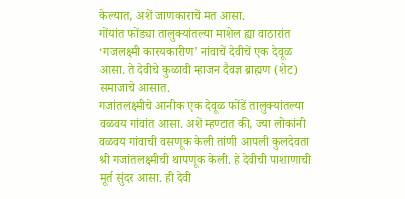केल्यात, अशें जाणकाराचें मत आसा.
गोंयांत फोंड्या तालुक्यांतल्या माशेल ह्या वाठारांत ‘गजलक्ष्मी कारयकारीण’ नांवाचें देवीचें एक देवूळ आसा. ते देवीचे कुळावी म्हाजन दैवज्ञ ब्राह्मण (शेट) समाजाचे आसात.
गजांतलक्ष्मीचे आनीक एक देवूळ फोंडें तालुक्यांतल्या वळवय गांवांत आसा. अशें म्हण्टात की, ज्या लोकांनी वळवय गांवाची वसणूक केली तांणी आपली कुलदेवता श्री गजांतलक्ष्मीची थापणूक केली. हे देवीची पाशाणाची मूर्त सुंदर आसा. ही देवी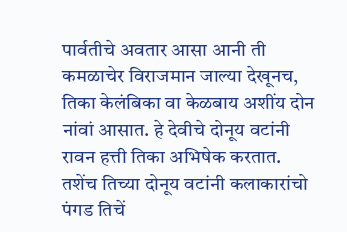पार्वतीचे अवतार आसा आनी ती कमळाचेर विराजमान जाल्या देखूनच, तिका केलंबिका वा केळबाय अशींय दोन नांवां आसात. हे देवीचे दोनूय वटांनी रावन हत्ती तिका अभिषेक करतात. तशेंच तिच्या दोनूय वटांनी कलाकारांचो पंगड तिचें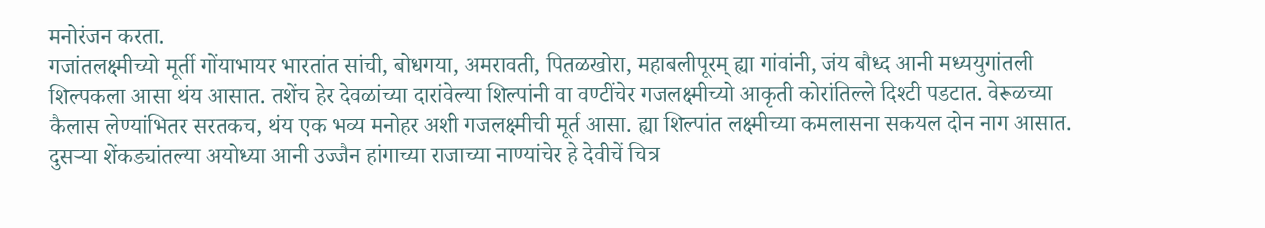मनोरंजन करता.
गजांतलक्ष्मीच्यो मूर्ती गोंयाभायर भारतांत सांची, बोधगया, अमरावती, पितळखोरा, महाबलीपूरम् ह्या गांवांनी, जंय बौध्द आनी मध्ययुगांतली शिल्पकला आसा थंय आसात. तशेंच हेर देवळांच्या दारांवेल्या शिल्पांनी वा वण्टींचेर गजलक्ष्मीच्यो आकृती कोरांतिल्ले दिश्टी पडटात. वेरूळच्या कैलास लेण्यांभितर सरतकच, थंय एक भव्य मनोहर अशी गजलक्ष्मीची मूर्त आसा. ह्या शिल्पांत लक्ष्मीच्या कमलासना सकयल दोन नाग आसात.
दुसऱ्या शेंकड्यांतल्या अयोध्या आनी उज्जैन हांगाच्या राजाच्या नाण्यांचेर हे देवीचें चित्र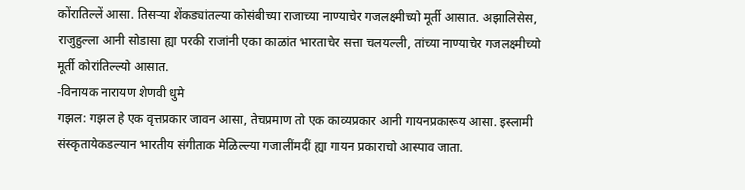कोंरातिल्लें आसा. तिसऱ्या शेंकड्यांतल्या कोसंबीच्या राजाच्या नाण्याचेर गजलक्ष्मीच्यो मूर्ती आसात. अझालिसेस, राजुहुल्ला आनी सोडासा ह्या परकी राजांनी एका काळांत भारताचेर सत्ता चलयल्ली, तांच्या नाण्याचेर गजलक्ष्मीच्यो मूर्ती कोरांतिल्ल्यो आसात.
-विनायक नारायण शेणवी धुमे
गझल: गझल हे एक वृत्तप्रकार जावन आसा, तेचप्रमाण तो एक काव्यप्रकार आनी गायनप्रकारूय आसा. इस्लामी संस्कृतायेकडल्यान भारतीय संगीताक मेळिल्ल्या गजालींमदीं ह्या गायन प्रकाराचो आस्पाव जाता.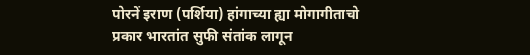पोरनें इराण (पर्शिया) हांगाच्या ह्या मोगागीताचो प्रकार भारतांत सुफी संतांक लागून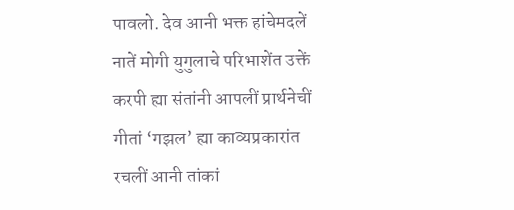पावलो. देव आनी भक्त हांचेमदलें नातें मोगी युगुलाचे परिभाशेंत उक्तें करपी ह्या संतांनी आपलीं प्रार्थनेचीं गीतां ‘गझल’ ह्या काव्यप्रकारांत रचलीं आनी तांकां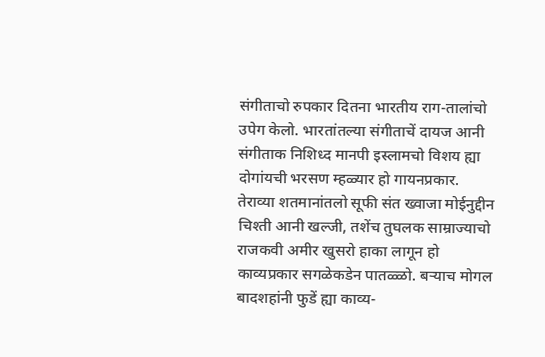संगीताचो रुपकार दितना भारतीय राग-तालांचो उपेग केलो. भारतांतल्या संगीताचें दायज आनी संगीताक निशिध्द मानपी इस्लामचो विशय ह्या दोगांयची भरसण म्हळ्यार हो गायनप्रकार.
तेराव्या शतमानांतलो सूफी संत ख्वाजा मोईनुद्दीन चिश्ती आनी खल्जी, तशेंच तुघलक साम्राज्याचो राजकवी अमीर खुसरो हाका लागून हो काव्यप्रकार सगळेकडेन पातळ्ळो. बऱ्याच मोगल बादशहांनी फुडें ह्या काव्य-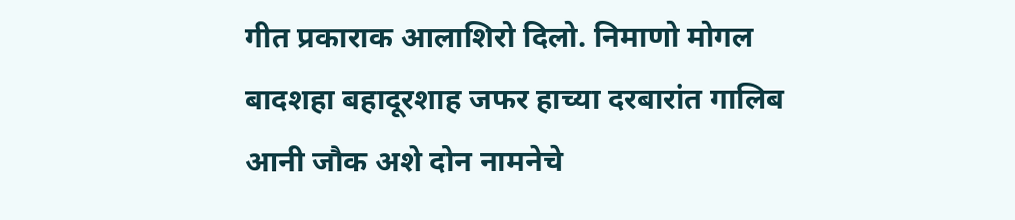गीत प्रकाराक आलाशिरो दिलो. निमाणो मोगल बादशहा बहादूरशाह जफर हाच्या दरबारांत गालिब आनी जौक अशे दोन नामनेचे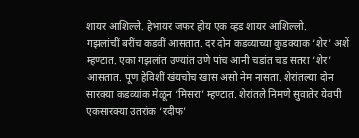शायर आशिल्ले. हेभायर जफर होय एक व्हड शायर आशिल्लो.
गझलांचीं बरींच कडवीं आसतात. दर दोन कडव्याच्या कुडक्याक ‘शेर’ अशें म्हण्टात. एका गझलांत उण्यांत उणे पांच आनी चडांत चड सतरा ‘शेर’ आसतात. पूण हेविशीं खंयचोच खास असो नेम नासता. शेरांतल्या दोन सारक्या कडव्यांक मेळून ‘मिसरा’ म्हण्टात. शेरांतले निमणे सुवातेर येवपी एकसारक्या उतरांक ‘रदीफ’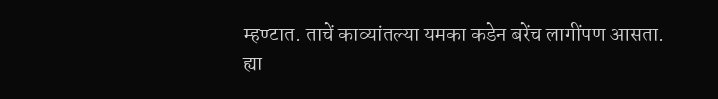म्हण्टात. ताचें काव्यांतल्या यमका कडेन बरेंच लागींपण आसता. ह्या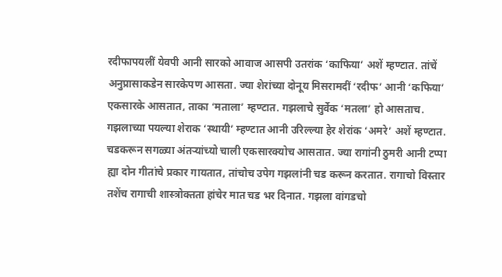रदीफापयलीं येवपी आनी सारको आवाज आसपी उतरांक ‘काफिया’ अशें म्हण्टात. तांचें अनुप्रासाकडेन सारकेपण आसता. ज्या शेरांच्या दोनूय मिसरामदीं ‘रदीफ’ आनी ‘कफिया’ एकसारके आसतात, ताका ‘मताला’ म्हण्टात. गझलाचे सुर्वेक ‘मतला’ हो आसताच.
गझलाच्या पयल्या शेराक ‘स्थायी’ म्हण्टात आनी उरिल्ल्या हेर शेरांक ‘अमरे’ अशें म्हण्टात. चडकरून सगळ्या अंतऱ्यांच्यो चाली एकसारक्योच आसतात. ज्या रागांनी ठुमरी आनी टप्पा ह्या दोन गीतांचे प्रकार गायतात, तांचोच उपेग गझलांनी चड करून करतात. रागाचो विस्तार तशेंच रागाची शास्त्रोक्तता हांचेर मात चड भर दिनात. गझला वांगडचो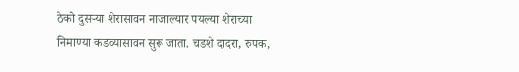ठेको दुसऱ्या शेरासावन नाजाल्यार पयल्या शेराच्या निमाण्या कडव्यासावन सुरू जाता. चडशे दादरा, रुपक,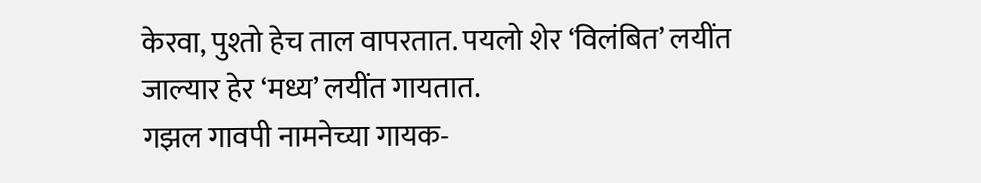केरवा, पुश्तो हेच ताल वापरतात. पयलो शेर ‘विलंबित’ लयींत जाल्यार हेर ‘मध्य’ लयींत गायतात.
गझल गावपी नामनेच्या गायक-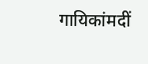गायिकांमदीं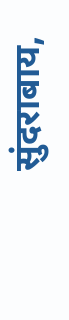सुंदराबाय,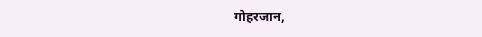गोहरजान,